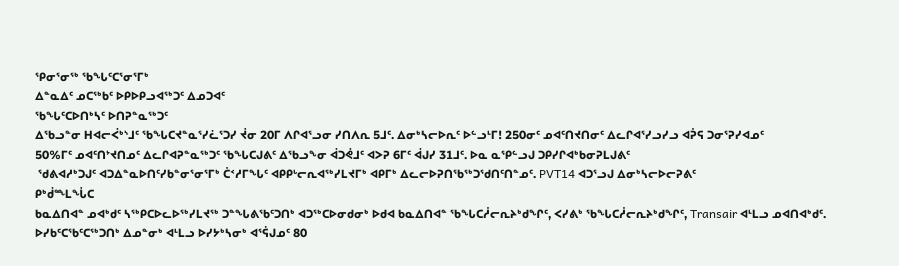ᕿᓂᕐᓂᖅ ᖃᖓᑦᑕᕐᓂᕐᒥᒃ
ᐃᓐᓇᐃᑦ ᓄᑕᖅᑲᑦ ᐅᑭᐅᑭᓗᐊᖅᑐᑦ ᐃᓄᑐᐊᑦ
ᖃᖓᑦᑕᐅᑎᒃᓴᑦ ᐅᑎᕈᓐᓇᖅᑐᑦ
ᐃᖃᓗᓐᓂ ᕼᐊᓕᐹᒃᔅᒧᑦ ᖃᖓᑕᔪᓐᓇᕐᓯᓛᕐᑐᓯ ᔫᓂ 20ᒥ ᐱᒋᐊᕐᓗᓂ ᓯᑎᐱᕆ 5ᒧᑦ. ᐃᓂᒃᓴᓕᐅᕆᑦ ᐅᓪᓗᒻᒥ! 250ᓂᑦ ᓄᐊᑦᑎᔪᑎᓂᑦ ᐃᓚᒋᐊᕐᓯᓗᓯᓗ ᐊᕉᕋ ᑐᓂᕐᕈᓯᐊᓄᑦ
50%ᒥᑦ ᓄᐊᑦᑎᔾᔪᑎᓄᑦ ᐃᓚᒋᐊᕈᓐᓇᖅᑐᑦ ᖃᖓᑕᒍᕕᑦ ᐃᖃᓗᖕᓂ ᐋᑐᕚᒧᑦ ᐊᐳᕈ 6ᒥᑦ ᐋᒍᓯ 31ᒧᑦ. ᐅᓇ ᓇᕿᓪᓗᒍ ᑐᑭᓯᒋᐊᒃᑲᓂᕈᒪᒍᕕᑦ
 ᖁᕕᐊᓱᒃᑐᒍᑦ ᐊᑐᐃᓐᓇᐅᑎᑦᓯᑲᓐᓂᕐᓂᕐᒥᒃ ᑖᑉᓱᒥᖓᑦ ᐊᑭᑭᒡᓕᕆᐊᖅᓯᒪᔪᒥᒃ ᐊᑭᒥᒃ ᐃᓚᓕᐅᕈᑎᖃᖅᑐᖁᑎᑦᑎᓐᓄᑦ. PVT14 ᐊᑐᕐᓗᒍ ᐃᓂᒃᓴᓕᐅᓕᕈᕕᑦ
ᑭᒃᑰᖖᒪᖔᑕ
ᑲᓇᐃᑎᐊᓐ ᓄᐊᒃᑯᑦ ᓴᖅᑭᑕᐅᓚᐅᖅᓯᒪᔪᖅ ᑐᓐᖓᕕᖃᑦᑐᑎᒃ ᐊᑐᖅᑕᐅᓂᑯᓂᒃ ᐅᑯᐊ ᑲᓇᐃᑎᐊᓐ ᖃᖓᑕᓲᓕᕆᔨᒃᑯᖏᑦ, ᐸᓯᕕᒃ ᖃᖓᑕᓲᓕᕆᔨᒃᑯᖏᑦ, Transair ᐊᒻᒪᓗ ᓄᐊᑎᐊᒃᑯᑦ. ᐅᓯᑲᑦᑕᖃᑦᑕᖅᑐᑎᒃ ᐃᓄᓐᓂᒃ ᐊᒻᒪᓗ ᐅᓯᔭᒃᓴᓂᒃ ᐊᕐᕌᒍᓄᑦ 80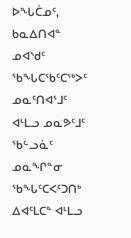ᐅᖓᑖᓄᑦ, ᑲᓇᐃᑎᐊᓐ ᓄᐊᔅᑯᑦ ᖃᖓᑕᖃᑦᑕᖅᐳᑦ ᓄᓇᑦᑎᐊᕐᒧᑦ ᐊᒻᒪᓗ ᓄᓇᕗᑦᒧᑦ ᖃᓪᓗᓈᑦ ᓄᓇᖏᓐᓂ ᖃᖓᑦᑕᐸᑦᑐᑎᒃ ᐃᐊᑦᒪᑕᓐ ᐊᒻᒪᓗ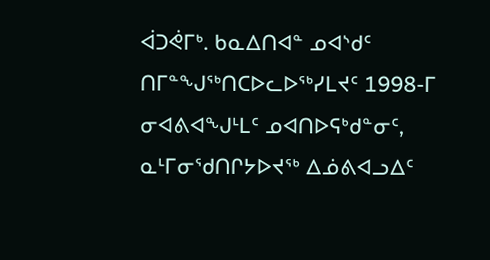ᐋᑐᕚᒥᒃ. ᑲᓇᐃᑎᐊᓐ ᓄᐊᔅᑯᑦ ᑎᒥᓐᖑᖅᑎᑕᐅᓚᐅᖅᓯᒪᔪᑦ 1998-ᒥ ᓂᐊᕕᐊᖑᒻᒪᑦ ᓄᐊᑎᐅᕋᒃᑯᓐᓂᑦ, ᓇᒻᒥᓂᖁᑎᒋᔭᐅᔪᖅ ᐃᓅᕕᐊᓗᐃᑦ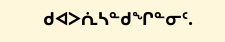ᑯᐊᐳᕇᓴᓐᑯᖏᓐᓂᑦ.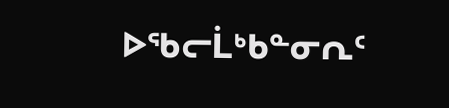ᐅᖃᓕᒫᒃᑲᓐᓂᕆᑦ